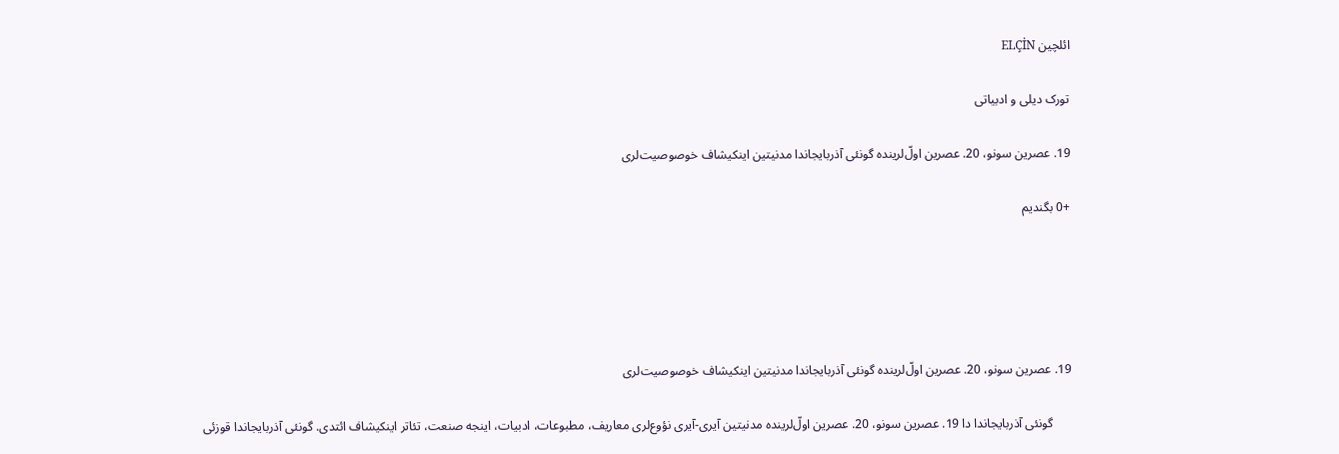ائلچین ELÇİN

تورک دیلی و ادبیاتی

19. عصرین سونو، 20. عصرین اولّ‌لرینده گونئی آذربایجاندا مدنیتین اینکیشاف خوصوصیت‌لری

+0 بگندیم





19. عصرین سونو، 20. عصرین اولّ‌لرینده گونئی آذربایجاندا مدنیتین اینکیشاف خوصوصیت‌لری

      گونئی آذربایجاندا دا 19. عصرین سونو، 20. عصرین اولّ‌لرینده مدنیتین آیری-آیری نؤوع‌لری معاریف، مطبوعات، ادبیات، اینجه صنعت، تئاتر اینکیشاف ائتدی. گونئی آذربایجاندا قوزئی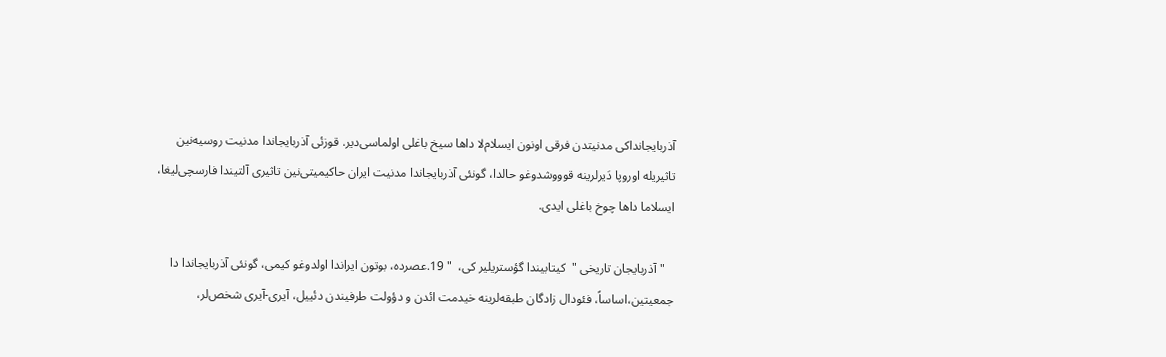آذربایجانداکی مدنیتدن فرقی اونون ایسلام‌لا داها سیخ باغلی اولماسی‌دیر. قوزئی آذربایجاندا مدنیت روسیه‌نین تاثیریله اوروپا دَیرلرینه قوووشدوغو حالدا، گونئی آذربایجاندا مدنیت ایران حاکیمیتی‌نین تاثیری آلتیندا فارسچی‌لیغا، ایسلاما داها چوخ باغلی ایدی.

   " آذربایجان تاریخی "  کیتابیندا گؤستریلیر کی،  " 19.عصرده، بوتون ایراندا اولدوغو کیمی، گونئی آذربایجاندا دا جمعیتین،اساساً، فئودال زادگان طبقه‌لرینه خیدمت ائدن و دؤولت طرفیندن دئییل، آیری-آیری شخص‌لر،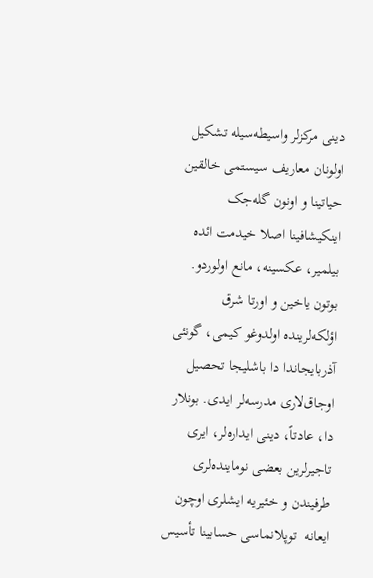دینی مرکزلر واسیطه‌سیله تشکیل اولونان معاریف سیستمی خالقین حیاتینا و اونون گله‌جک اینکیشافینا اصلا خیدمت ائده بیلمیر، عکسینه، مانع اولوردو. بوتون یاخین و اورتا شرق اؤلکه‌لرینده اولدوغو کیمی، گونئی آذربایجاندا دا باشلیجا تحصیل اوجاق‌لاری مدرسه‌لر ایدی. بونلار دا، عادتاً، دینی ایداره‌لر، ایری تاجیرلرین بعضی نوماینده‌لری طرفیندن و خئیریه‌ ایشلری اوچون ایعانه  توپلانماسی حسابینا تأسیس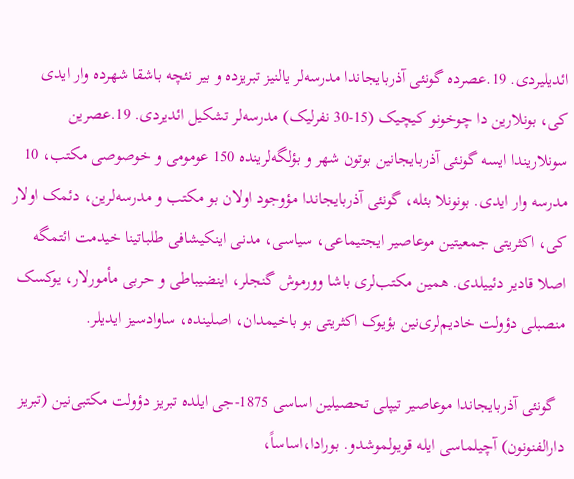ائدیلیردی. 19.عصرده گونئی آذربایجاندا مدرسه‌لر یالنیز تبریزده و بیر نئچه باشقا شهرده وار ایدی کی، بونلارین دا چوخونو کیچیک (15-30 نفرلیک) مدرسه‌لر تشکیل ائدیردی. 19.عصرین سونلاریندا ایسه گونئی آذربایجانین بوتون شهر و بؤلگه‌لرینده 150 عومومی و خوصوصی مکتب، 10 مدرسه وار ایدی. بونونلا بئله، گونئی آذربایجاندا مؤوجود اولان بو مکتب و مدرسه‌لرین، دئمک اولار کی، اکثریتی جمعیتین موعاصیر ایجتیماعی، سیاسی، مدنی اینکیشافی طلباتینا خیدمت ائتمگه اصلا قادیر دئییلدی. همین مکتب‌لری باشا وورموش گنجلر، اینضیباطی و حربی مأمورلار، یوکسک منصبلی دؤولت خادیم‌لری‌نین بؤیوک اکثریتی بو باخیمدان، اصلینده، ساوادسیز ایدیلر.

  گونئی آذربایجاندا موعاصیر تیپلی تحصیلین اساسی 1875-جی ایلده تبریز دؤولت مکتبی‌نین (تبریز دارالفنونون) آچیلماسی ایله قویولموشدو. بورادا،اساساً،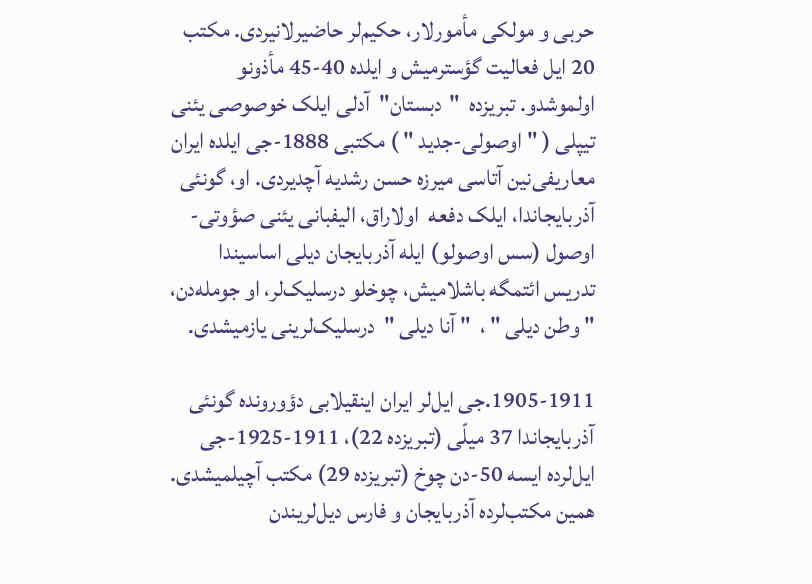حربی و مولکی مأمورلار، حکیم‌لر حاضیرلانیردی. مکتب 20 ایل فعالیت گؤسترمیش و ایلده 40-45 مأذونو اولموشدو. تبریزده  "دبستان"  آدلی ایلک خوصوصی یئنی تیپلی ( " اوصولی-جدید " ) مکتبی 1888-جی ایلده ایران معاریفی‌نین آتاسی میرزه حسن رشدیه‌ آچدیردی. او، گونئی آذربایجاندا، ایلک دفعه  اولاراق، الیفبانی یئنی صؤوتی-اوصول (سس اوصولو) ایله آذربایجان دیلی اساسیندا تدریس ائتمگه باشلامیش، چوخلو درسلیک‌لر، او جومله‌دن،  " وطن دیلی " ،  " آنا دیلی "  درسلیک‌لرینی یازمیشدی.

1905-1911.جی ایل‌لر ایران اینقیلابی دؤورونده گونئی آذربایجاندا 37 میلّی (تبریزده 22)، 1911-1925-جی ایل‌لرده ایسه 50-دن چوخ (تبریزده 29) مکتب آچیلمیشدی. همین مکتب‌لرده آذربایجان و فارس دیل‌لریندن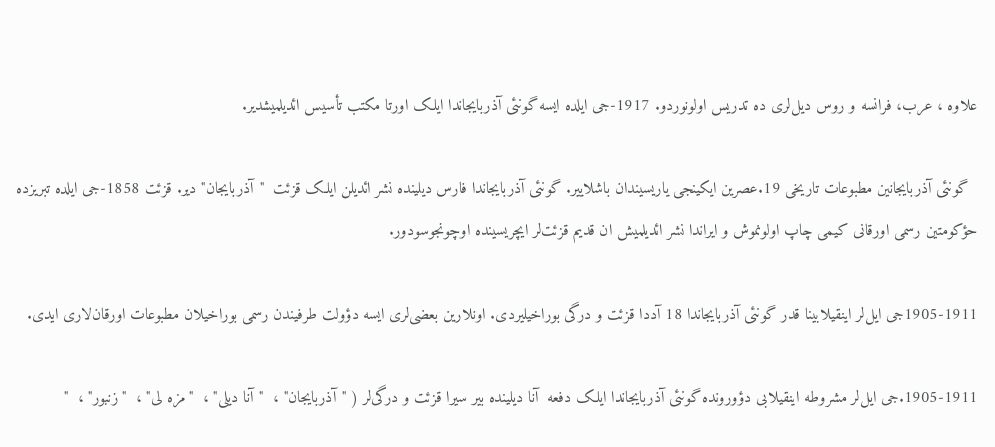علاوه ، عرب، فرانسه و روس دیل‌لری ده تدریس اولونوردو. 1917-جی ایلده ایسه گونئی آذربایجاندا ایلک اورتا مکتب تأسیس ائدیلمیشدیر.

  گونئی آذربایجانین مطبوعات تاریخی 19.عصرین ایکینجی یاریسیندان باشلاییر. گونئی آذربایجاندا فارس دیلینده نشر ائدیلن ایلک قزئت  "آذربایجان‌" دیر. قزئت 1858-جی ایلده تبریزده حؤکومتین رسمی اورقانی کیمی چاپ اولونموش و ایراندا نشر ائدیلمیش ان قدیم قزئت‌لر ایچریسینده اوچونجوسودور.

1905-1911جی ایل‌لر اینقیلابینا قدر گونئی آذربایجاندا 18 آددا قزئت و درگی بوراخیلیردی. اونلارین بعضی‌لری ایسه دؤولت طرفیندن رسمی بوراخیلان مطبوعات اورقان‌لاری ایدی.

1905-1911.جی ایل‌لر مشروطه اینقیلابی دؤورونده گونئی آذربایجاندا ایلک دفعه  آنا دیلینده بیر سیرا قزئت و درگی‌لر ( "آذربایجان‌" ،  "آنا دیلی" ،  "مزه لی‌" ،  "زنبور‌" ،  "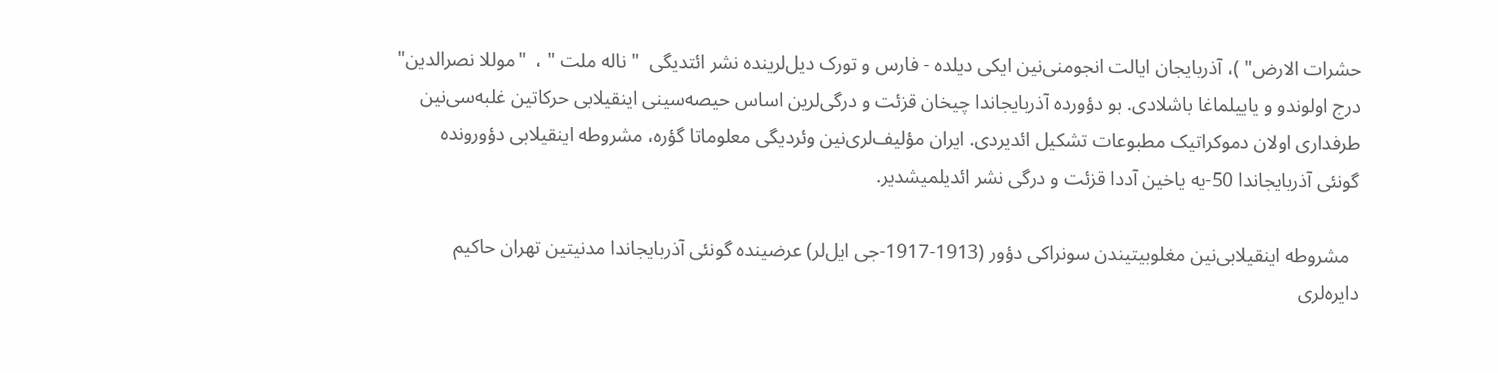حشرات الارض" )، آذربایجان ایالت انجومنی‌نین ایکی دیلده - فارس و تورک دیل‌لرینده نشر ائتدیگی  " ناله ملت " ،  "موللا نصرالدین‌"  درج اولوندو و یاییلماغا باشلادی. بو دؤورده آذربایجاندا چیخان قزئت و درگی‌لرین اساس حیصه‌سینی اینقیلابی حرکاتین غلبه‌سی‌نین طرفداری اولان دموکراتیک مطبوعات تشکیل ائدیردی. ایران مؤلیف‌لری‌نین وئردیگی معلوماتا گؤره، مشروطه اینقیلابی دؤورونده گونئی آذربایجاندا 50-یه یاخین آددا قزئت و درگی‌ نشر ائدیلمیشدیر.

  مشروطه اینقیلابی‌نین مغلوبیتیندن سونراکی دؤور (1913-1917-جی ایل‌لر) عرضینده گونئی آذربایجاندا مدنیتین تهران حاکیم دایره‌لری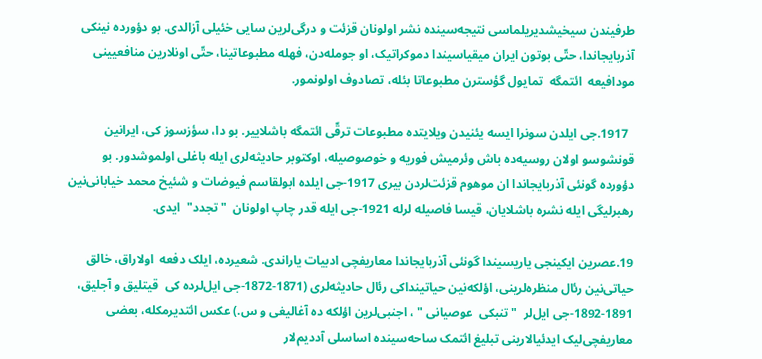طرفیندن سیخیشدیریلماسی نتیجه‌سینده نشر اولونان قزئت و درگی‌لرین سایی خئیلی آزالدی. بو دؤورده ‌نینکی آذربایجاندا، حتّی بوتون ایران میقیاسیندا دموکراتیک، او جومله‌دن، فهله مطبوعاتینا، حتّی اونلارین منافعیینی مودافیعه  ائتمگه  تمایول گؤسترن مطبوعاتا بئله، تصادوف اولونمور.

  1917.جی ایلدن سونرا ایسه یئنیدن ویلایتده مطبوعات ترقّی ائتمگه باشلاییر. بو دا، سؤزسوز کی، ایرانین قونشوسو اولان روسیه‌ده باش وئرمیش فوریه و خوصوصیله، اوکتوبر حادیثه‌لری ایله باغلی اولموشدور. بو دؤورده گونئی آذربایجاندا ان موهوم قزئت‌لردن بیری 1917-جی ایلده ابولقاسم فیوضات و شئیخ محمد خیابانی‌نین رهبرلیگی ایله نشره باشلایان، قیسا فاصیله لرله 1921-جی ایله قدر چاپ اولونان  "تجدد‌"  ایدی.

19.عصرین ایکینجی یاریسیندا گونئی آذربایجاندا معاریفچی ادبیات یاراندی. شعیرده، ایلک دفعه  اولاراق، خالق حیاتی‌نین رئال منظره‌لرینی، اؤلکه‌نین حیاتینداکی رئال حادیثه‌لری (1871-1872-جی ایل‌لرده کی  قیتلیق و آجلیق، 1891-1892-جی ایل‌لر  " تنبکی  عوصیانی " ، اجنبی‌لرین اؤلکه ده آغالیغی و س.) عکس ائتدیرمکله، بعضی معاریفچی‌لیک ایدئیالارینی تبلیغ ائتمک ساحه‌سینده اساسلی آددیم‌لار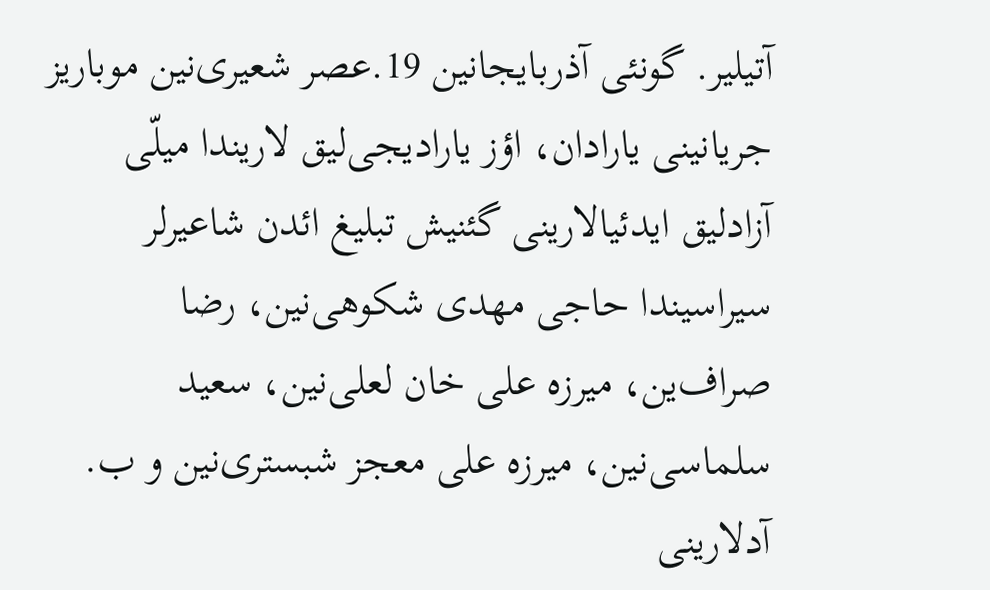آتیلیر. گونئی آذربایجانین 19.عصر شعیری‌نین موباریز جریانینی یارادان، اؤز یارادیجی‌لیق لاریندا میلّی آزادلیق ایدئیالارینی گئنیش تبلیغ ائدن شاعیرلر سیراسیندا حاجی مهدی شکوهی‌نین، رضا صراف‌ین، میرزه علی خان لعلی‌نین، سعید سلماسی‌نین، میرزه علی معجز شبستری‌نین و ب. آدلارینی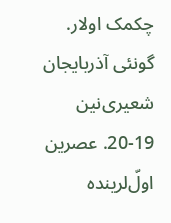چکمک اولار. گونئی آذربایجان شعیری‌نین 19-20. عصرین اولّ‌لرینده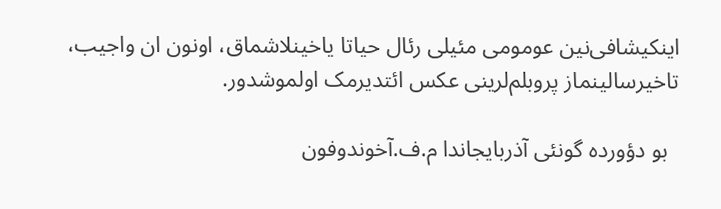اینکیشافی‌نین عومومی مئیلی رئال حیاتا یاخینلاشماق، اونون ان واجیب، تاخیرسالینماز پروبلم‌لرینی عکس ائتدیرمک اولموشدور.

  بو دؤورده گونئی آذربایجاندا م.ف.آخوندوفون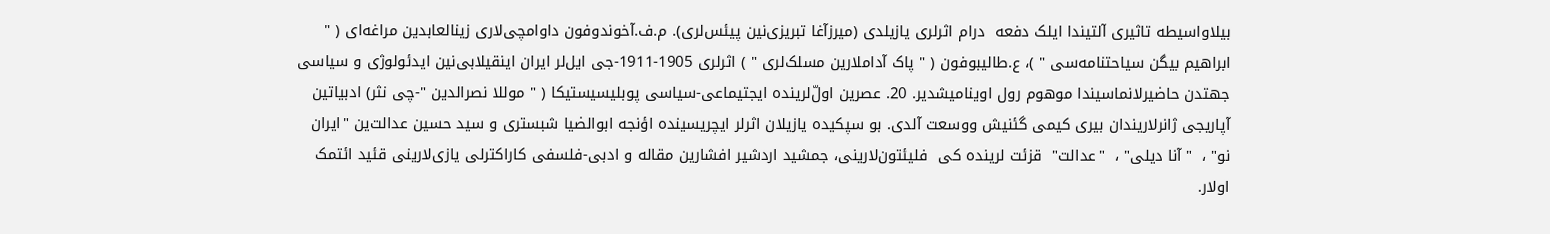بیلاواسیطه تاثیری آلتیندا ایلک دفعه  درام اثرلری یازیلدی (میرزآغا تبریزی‌نین پیئس‌لری). م.ف.آخوندوفون داوامچی‌لاری زینالعابدین مراغه‌ای ( " ابراهیم بیگن سیاحتنامه‌سی " )، ع.طالیبوفون ( " پاک آداملارین مسلک‌لری " ) اثرلری 1905-1911-جی ایل‌لر ایران اینقیلابی‌نین ایدئولوژی و سیاسی جهتدن حاضیرلانماسیندا موهوم رول اوینامیشدیر. 20. عصرین اولّ‌لرینده ایجتیماعی-سیاسی پوبلیسیستیکا ( " موللا نصرالدین "-چی نثر) ادبیاتین آپاریجی ژانرلاریندان بیری کیمی گئنیش ووسعت آلدی. بو سپکیده یازیلان اثرلر ایچریسینده اؤنجه ابوالضیا شبستری و سید حسین عدالت‌ین "ایران نو" ،  "آنا دیلی‌" ،  "عدالت‌"  قزئت لرینده کی  فلیئتون‌لارینی، جمشید اردشیر افشارین مقاله و ادبی-فلسفی کاراکترلی یازی‌لارینی قئید ائتمک اولار.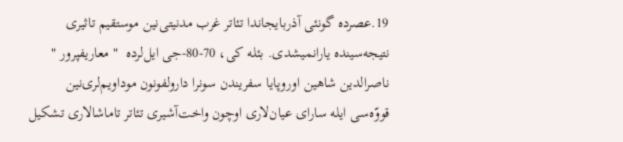19.عصرده گونئی آذربایجاندا تئاتر غرب مدنیتی‌نین موستقیم تاثیری نتیجه‌سینده یارانمیشدی. بئله کی، 70-80-جی ایل‌لرده  " معاریفپرور "  ناصرالدین شاهین اوروپایا سفریندن سونرا دارولفونون موداویم‌لری‌نین قووّه‌‌سی ایله سارای عیان‌لاری اوچون واخت‌آشیری تئاتر تاماشالاری تشکیل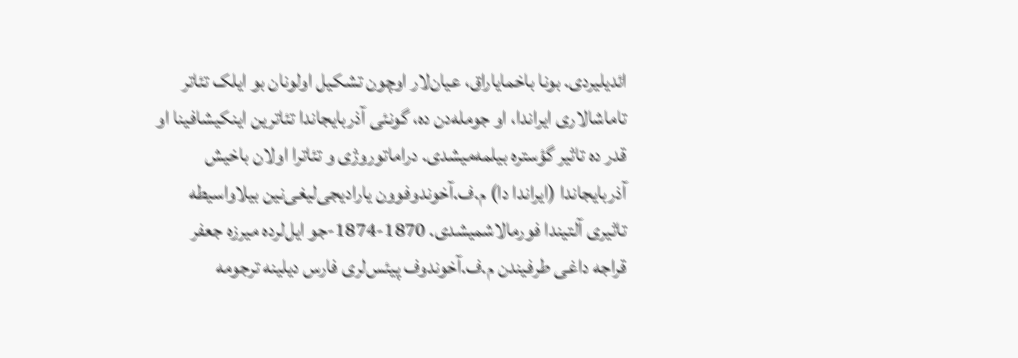ائدیلیردی. بونا باخمایاراق، عیان‌لار اوچون تشکیل اولونان بو ایلک تئاتر تاماشالاری ایراندا، او جومله‌دن ده، گونئی آذربایجاندا تئاترین اینکیشافینا او قدر ده تاثیر گؤستره بیلمه‌میشدی. دراماتوروژی و تئاترا اولان باخیش آذربایجاندا (ایراندا دا) م.ف.آخوندوفوون یارادیجی‌لیغی‌نین بیلاواسیطه تاثیری آلتیندا فورمالاشمیشدی. 1870-1874-جو ایل‌لرده میرزه جعفر قراجه ‌داغی طرفیندن م.ف.آخوندوف پیئس‌لری فارس دیلینه ترجومه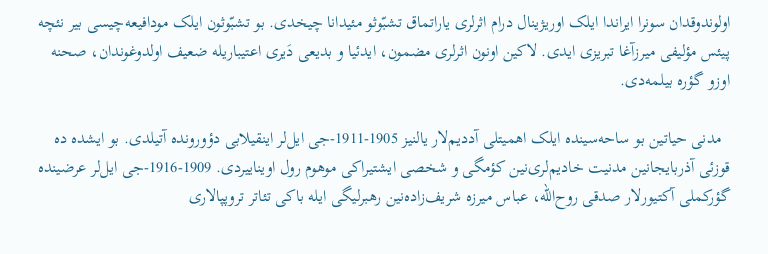اولوندوقدان سونرا ایراندا ایلک اوریژینال درام اثرلری یاراتماق تشبّوثو مئیدانا چیخدی. بو تشبّوثون ایلک مودافیعه‌چیسی بیر نئچه پیئس مؤلیفی میرزآغا تبریزی ایدی. لاکین اونون اثرلری مضمون، ایدئیا و بدیعی دَیری اعتیباریله ضعیف اولدوغوندان، صحنه اوزو گؤره بیلمه‌دی.

  مدنی حیاتین بو ساحه‌سینده ایلک اهمیتلی آددیم‌لار یالنیز 1905-1911-جی ایل‌لر اینقیلابی دؤورونده آتیلدی. بو ایشده ده قوزئی آذربایجانین مدنیت خادیم‌لری‌نین کؤمگی و شخصی ایشتیراکی موهوم رول اویناییردی. 1909-1916-جی ایل‌لر عرضینده گؤرکملی آکتیورلار صدقی روح‌الله، عباس میرزه شریف‌زاده‌نین رهبرلیگی ایله باکی تئاتر تروپپالاری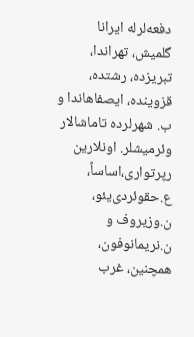دفعه‌لرله ایرانا گلمیش، تهراندا، تبریزده، رشتده، قزوینده، ایصفاهاندا و ب. شهرلرده تاماشالار وئرمیشلر. اونلارین رپرتواری،اساساً، ع.حقوئردی‌یئو، ن.وزیروف و ن.نریمانوفون، همچنین، غرب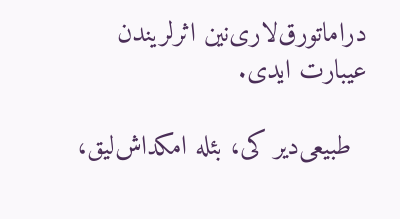دراماتورق‌لاری‌نین اثرلریندن عیبارت ایدی.

  طبیعی‌دیر کی، بئله امکداش‌لیق،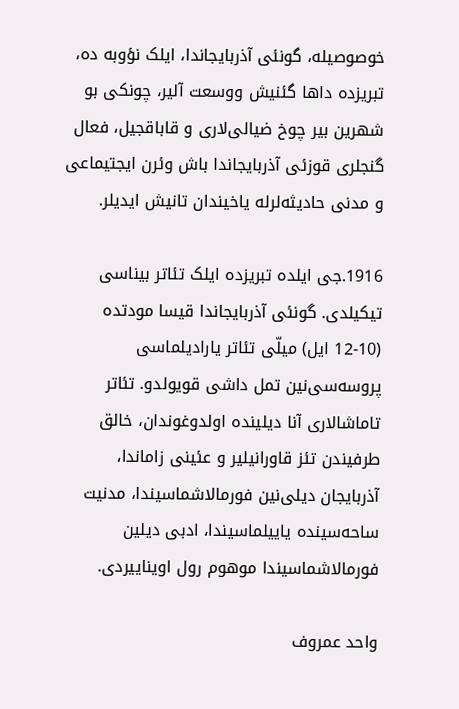خوصوصیله، گونئی آذربایجاندا، ایلک نؤوبه ده، تبریزده داها گئنیش ووسعت آلیر، چونکی بو شهرین بیر چوخ ضیالی‌لاری و قاباقجیل، فعال گنجلری قوزئی آذربایجاندا باش وئرن ایجتیماعی و مدنی حادیثه‌لرله یاخیندان تانیش ایدیلر.

1916.جی ایلده تبریزده ایلک تئاتر بیناسی تیکیلدی. گونئی آذربایجاندا قیسا مودتده (10-12 ایل) میلّی تئاتر یارادیلماسی پروسه‌سی‌نین تمل داشی قویولدو. تئاتر تاماشالاری آنا دیلینده اولدوغوندان، خالق طرفیندن تئز قاورانیلیر و عئینی زاماندا، آذربایجان دیلی‌نین فورمالاشماسیندا، مدنیت ساحه‌سینده یاییلماسیندا، ادبی دیلین فورمالاشماسیندا موهوم رول اویناییردی.

واحد عمروف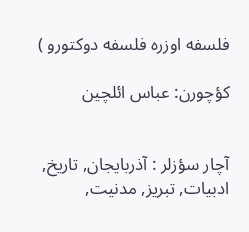فلسفه اوزره فلسفه دوکتورو )

کؤچورن: عباس ائلچین


آچار سؤزلر : آذربایجان, تاریخ, ادبیات, تبریز, مدنیت,